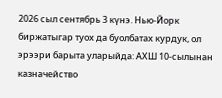2026 сыл сентябрь 3 күнэ. Нью-Йорк биржатыгар туох да буолбатах курдук, ол эрээри барыта уларыйда: АХШ 10-сылынан казначейство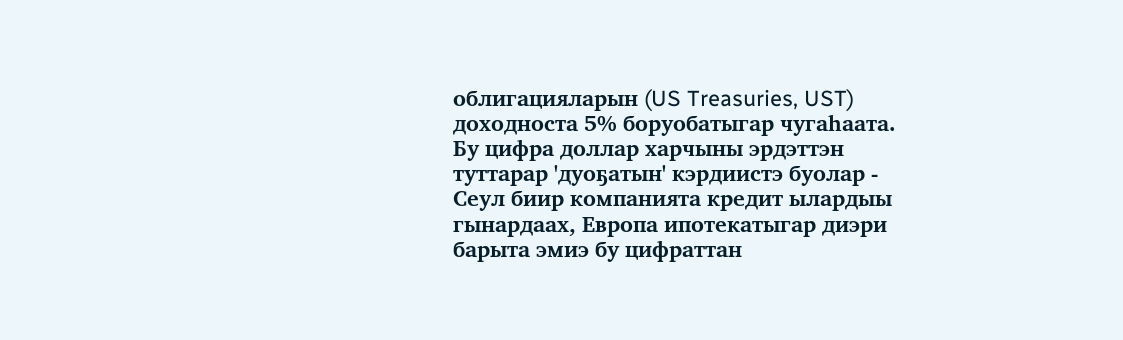облигацияларын (US Treasuries, UST) доходноста 5% боруобатыгар чугаһаата. Бу цифра доллар харчыны эрдэттэн туттарар 'дуоҕатын' кэрдиистэ буолар - Сеул биир компанията кредит ылардыы гынардаах, Европа ипотекатыгар диэри барыта эмиэ бу цифраттан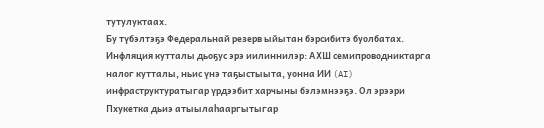тутулуктаах.
Бу түбэлтэҕэ Федеральнай резерв ыйытан бэрсибитэ буолбатах. Инфляция кутталы дьоҕус эрэ иилиннилэр: АХШ семипроводниктарга налог кутталы, ньис үнэ таҕыстыыта, уонна ИИ (AI) инфраструктуратыгар үрдээбит харчыны бэлэмнээҕэ. Ол эрээри Пхукетка дьиэ атыылаһааргытыгар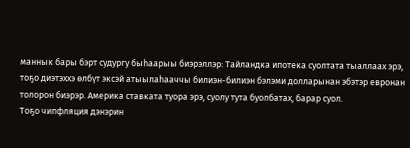маннык бары бэрт судургу быһаарыы биэрэллэр: Тайландка ипотека суолтата тыаллаах эрэ, тоҕо диэтэххэ өлбүт эксэй атыылаһааччы билиэн-билиэн бэлэми долларынан эбэтэр евронан толорон биэрэр. Америка ставката туора эрэ, суолу тута буолбатах, барар суол.
Тоҕо чипфляция дэнэрин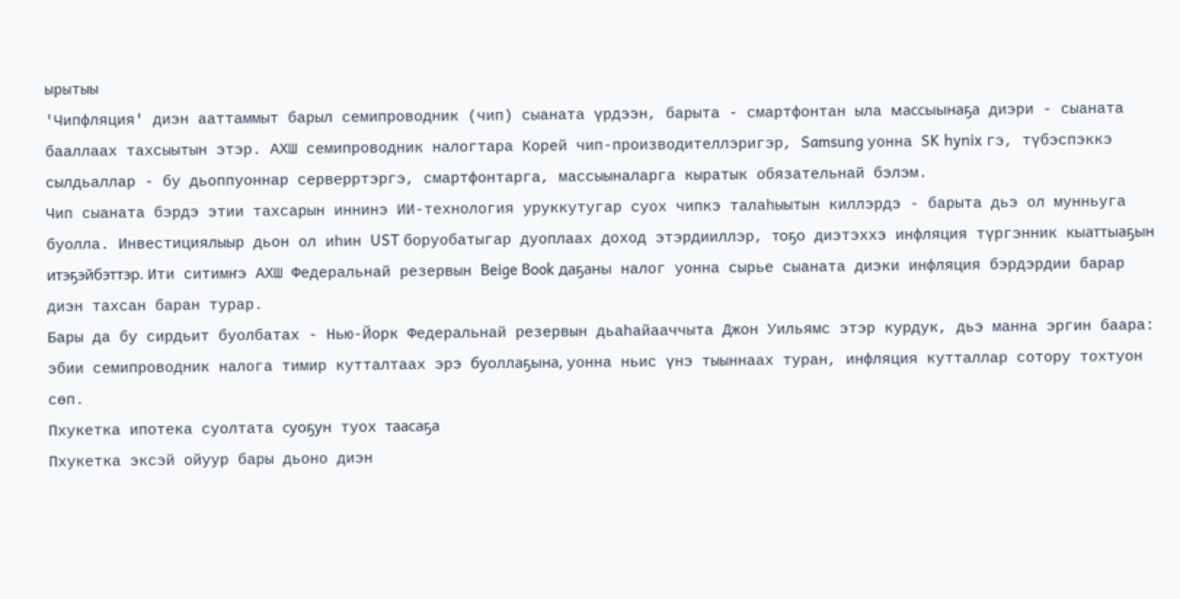ырытыы
'Чипфляция' диэн ааттаммыт барыл семипроводник (чип) сыаната үрдээн, барыта - смартфонтан ыла массыынаҕа диэри - сыаната бааллаах тахсыытын этэр. АХШ семипроводник налогтара Корей чип-производителлэригэр, Samsung уонна SK hynix гэ, түбэспэккэ сылдьаллар - бу дьоппуоннар серверртэргэ, смартфонтарга, массыыналарга кыратык обязательнай бэлэм.
Чип сыаната бэрдэ этии тахсарын иннинэ ИИ-технология уруккутугар суох чипкэ талаһыытын киллэрдэ - барыта дьэ ол мунньуга буолла. Инвестициялыыр дьон ол иһин UST боруобатыгар дуоплаах доход этэрдииллэр, тоҕо диэтэххэ инфляция түргэнник кыаттыаҕын итэҕэйбэттэр. Ити ситимҥэ АХШ Федеральнай резервын Beige Book даҕаны налог уонна сырье сыаната диэки инфляция бэрдэрдии барар диэн тахсан баран турар.
Бары да бу сирдьит буолбатах - Нью-Йорк Федеральнай резервын дьаһайааччыта Джон Уильямс этэр курдук, дьэ манна эргин баара: эбии семипроводник налога тимир кутталтаах эрэ буоллаҕына, уонна ньис үнэ тыыннаах туран, инфляция кутталлар сотору тохтуон сөп.
Пхукетка ипотека суолтата суоҕун туох таасаҕа
Пхукетка эксэй ойуур бары дьоно диэн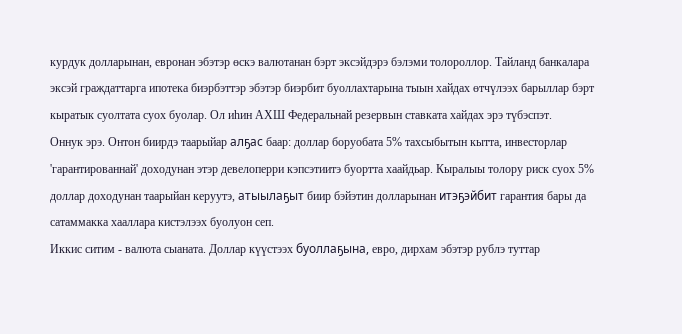курдук долларынан, евронан эбэтэр өскэ валютанан бэрт эксэйдэрэ бэлэми толороллор. Тайланд банкалара эксэй граждаттарга ипотека биэрбэттэр эбэтэр биэрбит буоллахтарына тыын хайдах өтчүлээх барыллар бэрт кыратык суолтата суох буолар. Ол иһин АХШ Федеральнай резервын ставката хайдах эрэ түбэспэт.
Оннук эрэ. Онтон биирдэ таарыйар алҕас баар: доллар боруобата 5% тахсыбытын кытта, инвесторлар 'гарантированнай' доходунан этэр девелоперри кэпсэтиитэ буортта хаайдьар. Кыралыы толору риск суох 5% доллар доходунан таарыйан керуутэ, атыылаҕыт биир бэйэтин долларынан итэҕэйбит гарантия бары да сатаммакка хааллара кистэлээх буолуон сеп.
Иккис ситим - валюта сыаната. Доллар күүстээх буоллаҕына, евро, дирхам эбэтэр рублэ туттар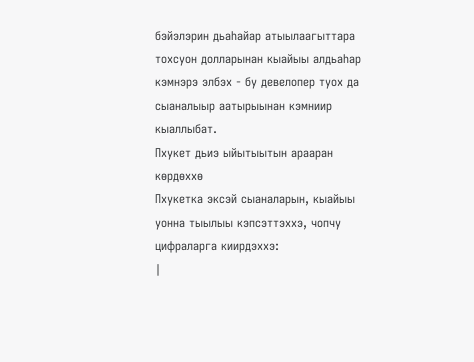бэйэлэрин дьаһайар атыылаагыттара тохсуон долларынан кыайыы алдьаhар кэмнэрэ элбэх - бу девелопер туох да сыаналыыр аатырыынан кэмниир кыаллыбат.
Пхукет дьиэ ыйытыытын арааран көрдөххө
Пхукетка эксэй сыаналарын, кыайыы уонна тыылыы кэпсэттэххэ, чопчу цифраларга киирдэххэ:
|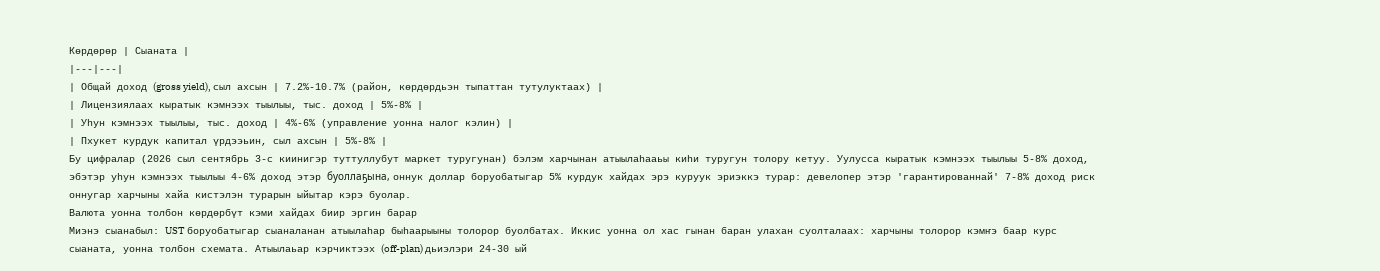Көрдөрөр | Сыаната |
|---|---|
| Общай доход (gross yield), сыл ахсын | 7.2%-10.7% (район, көрдөрдьэн тыпаттан тутулуктаах) |
| Лицензиялаах кыратык кэмнээх тыылыы, тыс. доход | 5%-8% |
| Уһун кэмнээх тыылыы, тыс. доход | 4%-6% (управление уонна налог кэлин) |
| Пхукет курдук капитал үрдээьин, сыл ахсын | 5%-8% |
Бу цифралар (2026 сыл сентябрь 3-с киинигэр туттуллубут маркет туругунан) бэлэм харчынан атыылаhааьы киhи туругун толору кетуу. Уулусса кыратык кэмнээх тыылыы 5-8% доход, эбэтэр уhун кэмнээх тыылыы 4-6% доход этэр буоллаҕына, оннук доллар боруобатыгар 5% курдук хайдах эрэ куруук эриэккэ турар: девелопер этэр 'гарантированнай' 7-8% доход риск оннугар харчыны хайа кистэлэн турарын ыйытар кэрэ буолар.
Валюта уонна толбон көрдөрбүт кэми хайдах биир эргин барар
Миэнэ сыанабыл: UST боруобатыгар сыаналанан атыылаhар быhаарыыны толорор буолбатах. Иккис уонна ол хас гынан баран улахан суолталаах: харчыны толорор кэмҥэ баар курс сыаната, уонна толбон схемата. Атыылаьар кэрчиктээх (off-plan) дьиэлэри 24-30 ый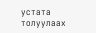устата толуулаах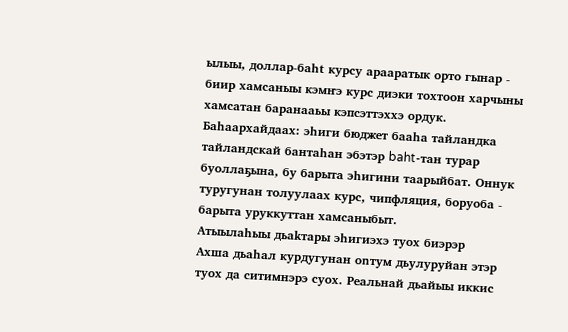ылыы, доллар-баht курсу арааратык орто гынар - биир хамсаныы кэмҥэ курс диэки тохтоон харчыны хамсатан баранааьы кэпсэттэххэ ордук.
Баhаархайдаах: эhиги бюджет бааhа тайландка тайландскай бантаhан эбэтэр baht-тан турар буоллаҕына, бу барыта эhигини таарыйбат. Оннук туругунан толуулаах курс, чипфляция, боруоба - барыта уруккуттан хамсаныбыт.
Атыылаhыы дьаkтары эhигиэхэ туох биэрэр
Ахша дьаhал курдугунан оnтум дьулуруйан этэр туох да ситимнэрэ суох. Реальнай дьайыы иккис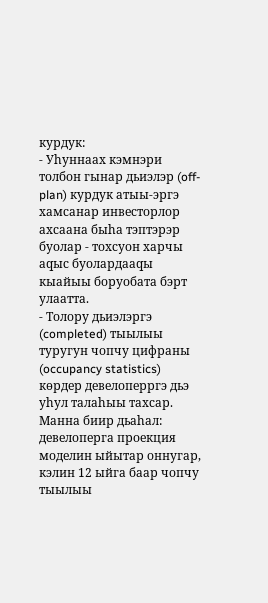курдук:
- Уhуннаах кэмнэри толбон гынар дьиэлэр (off-plan) курдук атыы-эргэ хамсанар инвесторлор ахсаана быhа тэптэрэр буолар - тохсуон харчы аqыс буолардааqы кыайыы боруобата бэрт улаатта.
- Толору дьиэлэргэ (completed) тыылыы туругун чопчу цифраны (occupancy statistics) көрдер девелоперргэ дьэ уhул талаhыы тахсар.
Манна биир дьаhал: девелоперга проекция моделин ыйытар оннугар, кэлин 12 ыйга баар чопчу тыылыы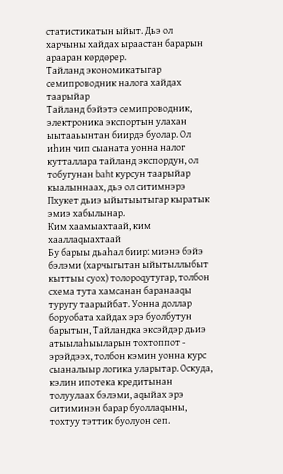статистикатын ыйыт. Дьэ ол харчыны хайдах ыраастан барарын арааран көрдөрер.
Тайланд экономикатыгар семипроводник налога хайдах таарыйар
Тайланд бэйэтэ семипроводник, электроника экспортын улахан ыытааьынтан биирдэ буолар. Ол иhин чип сыаната уонна налог кутталлара тайланд экспордун, ол тобугунан baht курсун таарыйар кыалыннаах, дьэ ол ситимнэрэ Пхукет дьиэ ыйытыытыгар кыратык эмиэ хабылынар.
Ким хаамыахтаай, ким хааллаqыахтаай
Бу барыы дьаhал биир: миэнэ бэйэ бэлэми (харчыгытан ыйытыллыбыт кыттыы суох) толороqутугар, толбон схема тута хамсанан баранааqы туругу таарыйбат. Уонна доллар боруобата хайдах эрэ буолбутун барытын, Тайландка эксэйдэр дьиэ атыылаhыыларын тохтоппот - эрэйдээх, толбон кэмин уонна курс сыаналыыр логика уларытар. Оскуда, кэлин ипотека кредитынан толуулаах бэлэми, аqыйах эрэ ситиминэн барар буоллаqыны, тохтуу тэттик буолуон сеп.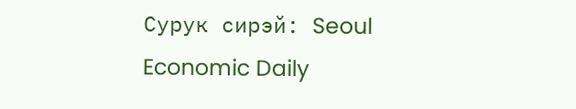Сурук сирэй: Seoul Economic Daily